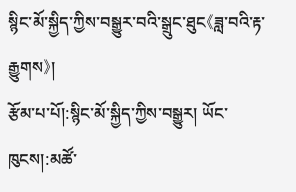སྙིང་མོ་སྐྱིད་ཀྱིས་བསྒྱུར་བའི་སྒྲུང་ཐུང《ཟླ་བའི་རྟ་རྒྱུགས》།
རྩོམ་པ་པོ།:སྙིང་མོ་སྐྱིད་ཀྱིས་བསྒྱུར། ཡོང་ཁུངས།:མཚོ་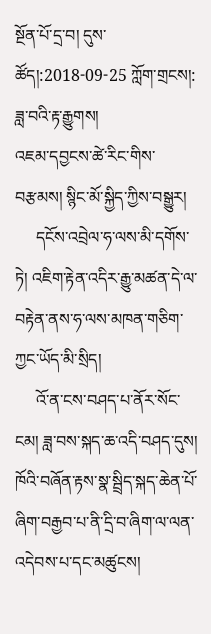སྔོན་པོ་དྲ་བ། དུས་ཚོད།:2018-09-25 ཀློག་གྲངས།:
ཟླ་བའི་རྟ་རྒྱུགས།
འཇམ་དབྱངས་ཚེ་རིང་གིས་བརྩམས། སྙིང་མོ་སྐྱིད་ཀྱིས་བསྒྱུར།
     དངོས་འབྲེལ་ཧ་ལས་མི་དགོས་ཏེ། འཇིག་རྟེན་འདིར་རྒྱུ་མཚན་དེ་ལ་བརྟེན་ནས་ཧ་ལས་མཁན་གཅིག་ཀྱང་ཡོད་མི་སྲིད།
     འོ་ན་ངས་བཤད་པ་ནོར་སོང་ངམ། ཟླ་བས་སྐད་ཆ་འདི་བཤད་དུས། ཁོའི་བཞོན་རྟས་སྣ་སྦྲིད་སྐད་ཆེན་པོ་ཞིག་བརྒྱབ་པ་ནི་དྲི་བ་ཞིག་ལ་ལན་འདེབས་པ་དང་མཚུངས།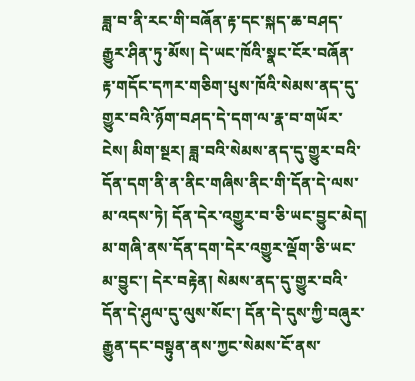ཟླ་བ་ནི་རང་གི་བཞོན་རྟ་དང་སྐད་ཆ་བཤད་རྒྱུར་ཤིན་ཏུ་མོས། དེ་ཡང་ཁོའི་སྣང་ངོར་བཞོན་རྟ་གདོང་དཀར་གཅིག་པུས་ཁོའི་སེམས་ནད་དུ་གྱུར་བའི་ཉོག་བཤད་དེ་དག་ལ་རྣ་བ་གཡོར་ངེས། མིག་སྔར། ཟླ་བའི་སེམས་ནད་དུ་གྱུར་བའི་དོན་དག་ནི་ན་ནིང་གཞིས་ནིང་གི་དོན་དེ་ལས་མ་འདས་ཏེ། དོན་དེར་འགྱུར་བ་ཅི་ཡང་བྱུང་མེད། མ་གཞི་ནས་དོན་དག་དེར་འགྱུར་ལྡོག་ཅི་ཡང་མ་བྱུང་། དེར་བརྟེན། སེམས་ནད་དུ་གྱུར་བའི་དོན་དེ་ཤུལ་དུ་ལུས་སོང་། དོན་དེ་དུས་ཀྱི་བཞུར་རྒྱུན་དང་བསྟུན་ནས་ཀྱང་སེམས་ངོ་ནས་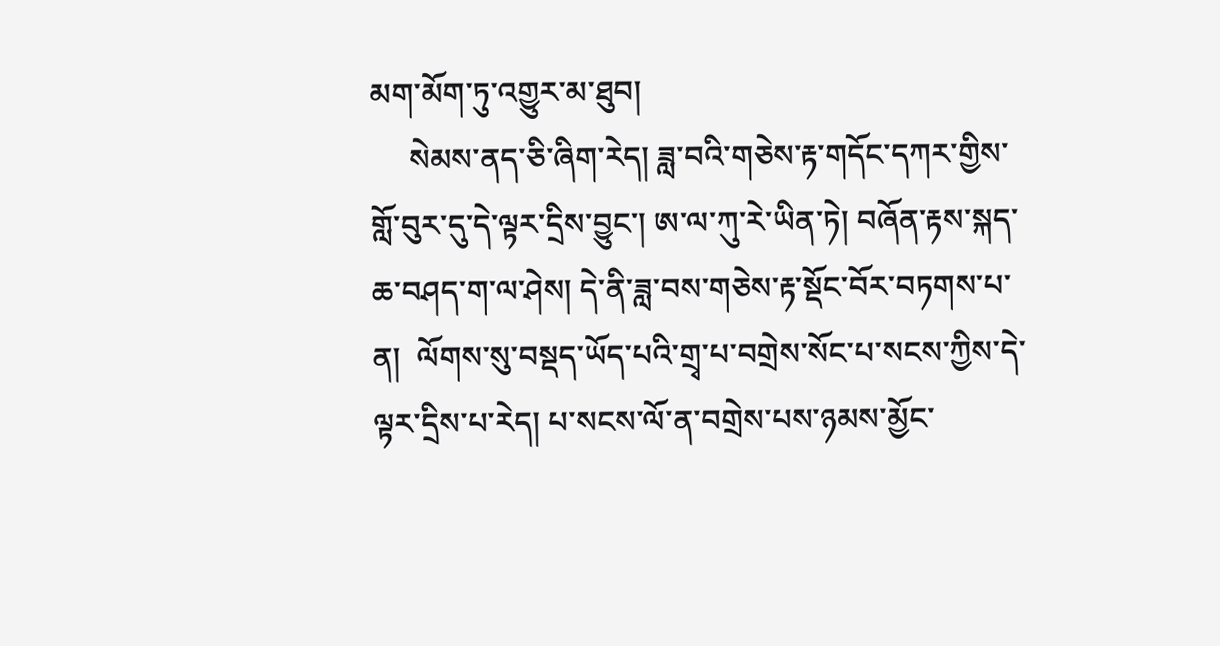མག་མོག་ཏུ་འགྱུར་མ་ཐུབ།
     སེམས་ནད་ཅི་ཞིག་རེད། ཟླ་བའི་གཅེས་རྟ་གདོང་དཀར་གྱིས་གློ་བུར་དུ་དེ་ལྟར་དྲིས་བྱུང་། ཨ་ལ་ཀུ་རེ་ཡིན་ཏེ། བཞོན་རྟས་སྐད་ཆ་བཤད་ག་ལ་ཤེས། དེ་ནི་ཟླ་བས་གཅེས་རྟ་སྡོང་བོར་བཏགས་པ་ན།  ལོགས་སུ་བསྡད་ཡོད་པའི་གྲྭ་པ་བགྲེས་སོང་པ་སངས་ཀྱིས་དེ་ལྟར་དྲིས་པ་རེད། པ་སངས་ལོ་ན་བགྲེས་པས་ཉམས་མྱོང་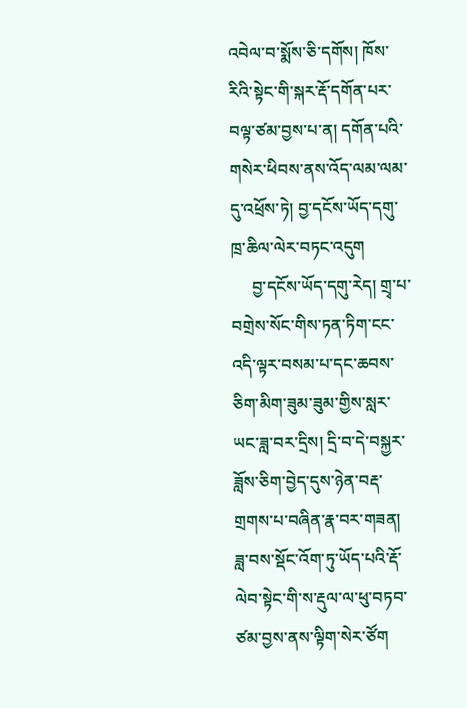འབེལ་བ་སྨོས་ཅི་དགོས། ཁོས་རིའི་སྟེང་གི་སྐར་རྡོ་དགོན་པར་བལྟ་ཙམ་བྱས་པ་ན། དགོན་པའི་གསེར་ཕིབས་ནས་འོད་ལམ་ལམ་དུ་འཕྲོས་ཏེ། བྱ་དངོས་ཡོད་དགུ་ཁྲ་ཆིལ་ལེར་བཏང་འདུག
     བྱ་དངོས་ཡོད་དགུ་རེད། གྲྭ་པ་བགྲེས་སོང་གིས་ཏན་ཏིག་ངང་འདི་ལྟར་བསམ་པ་དང་ཆབས་ཅིག་མིག་ཟུམ་ཟུམ་གྱིས་སླར་ཡང་ཟླ་བར་དྲིས། དྲི་བ་དེ་བསྐྱར་ཟློས་ཅིག་བྱེད་དུས་ཉེན་བརྡ་གྲགས་པ་བཞིན་རྣ་བར་གཟན། ཟླ་བས་སྡོང་འོག་ཏུ་ཡོད་པའི་རྡོ་ལེབ་སྟེང་གི་ས་རྡུལ་ལ་ཕུ་བཏབ་ཙམ་བྱས་ནས་ལྟིག་སེར་ཙོག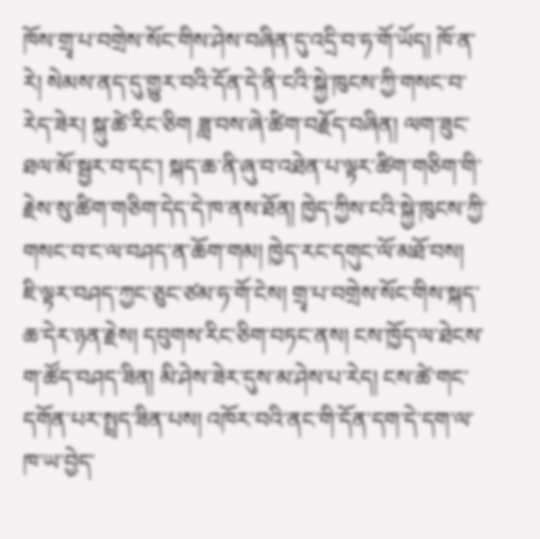ཁོས་གྲྭ་པ་བགྲེས་སོང་གིས་ཤེས་བཞིན་དུ་འདྲི་བ་ཧ་གོ་ཡོད། ཁོ་ན་རེ། སེམས་ནད་དུ་གྱུར་བའི་དོན་དེ་ནི་ངའི་སྐྱེ་ཁུངས་ཀྱི་གསང་བ་རེད་ཟེར། སྐུ་ཚེ་རིང་ཅིག ཟླ་བས་ཞེ་ཚིག་བརྗོད་བཞིན། ལག་ཟུང་ཐལ་མོ་སྦྱར་བ་དང་། སྐད་ཆ་ནི་ཞུ་བ་འཐེན་པ་ལྟར་ཚིག་གཅིག་གི་རྗེས་སུ་ཚིག་གཅིག་དེད་དེ་ཁ་ནས་ཐོན། ཁྱེད་ཀྱིས་ངའི་སྐྱེ་ཁུངས་ཀྱི་གསང་བ་ང་ལ་བཤད་ན་ཆོག་གམ། ཁྱེད་རང་དགུང་ལོ་མཐོ་བས། ཇི་ལྟར་བཤད་ཀྱང་ཅུང་ཙམ་ཧ་གོ་ངེས། གྲྭ་པ་བགྲེས་སོང་གིས་སྐད་ཆ་དེར་ཉན་རྗེས། དབུགས་རིང་ཅིག་བཏང་ནས། ངས་ཁྱོད་ལ་ཐེངས་ག་ཚོད་བཤད་ཟིན། མི་ཤེས་ཟེར་དུས་མ་ཤེས་པ་རེད། ངས་ཚེ་གང་དགོན་པར་སྤྲད་ཟིན་པས། འཁོར་བའི་ནང་གི་དོན་དག་དེ་དག་ལ་ཁ་ཡ་བྱེད་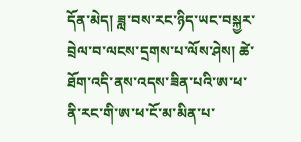དོན་མེད། ཟླ་བས་རང་ཉིད་ཡང་བསྐྱར་བྲེལ་བ་ལངས་དྲགས་པ་ལོས་ཤེས། ཚེ་ཐོག་འདི་ནས་འདས་ཟིན་པའི་ཨ་ཕ་ནི་རང་གི་ཨ་ཕ་ངོ་མ་མིན་པ་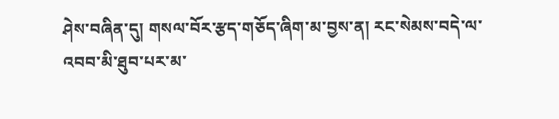ཤེས་བཞིན་དུ། གསལ་བོར་རྩད་གཅོད་ཞིག་མ་བྱས་ན། རང་སེམས་བདེ་ལ་འབབ་མི་ཐུབ་པར་མ་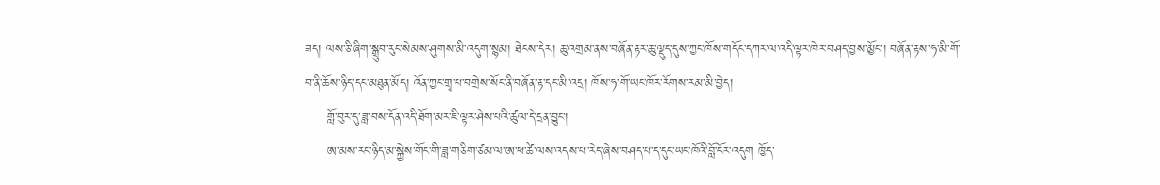ཟད། ལས་ཅི་ཞིག་སྒྲུབ་རུང་སེམས་ཤུགས་མི་འདུག་སྙམ། ཐེངས་དེར། ཆུ་འགྲམ་ནས་བཞོན་རྟར་ཆུ་ལྡུད་དུས་ཀྱང་ཁོས་གདོང་དཀར་ལ་འདི་ལྟར་ཁེར་བཤད་བྱས་མྱོང་། བཞོན་རྟས་ཧ་མི་གོ་བ་ནི་ཆོས་ཉིད་དང་མཐུན་མོད། འོན་ཀྱང་གྲྭ་པ་བགྲེས་སོང་ནི་བཞོན་རྟ་དང་མི་འདྲ། ཁོས་ཧ་གོ་ཡང་ཁོར་རོགས་རམ་མི་བྱེད།
     གློ་བུར་དུ་ཟླ་བས་དོན་འདི་ཐོག་མར་ཇི་ལྟར་ཤེས་པའི་ཚུལ་དེ་དྲན་བྱུང་།
     ཨ་མས་རང་ཉིད་མ་སྐྱེས་གོང་གི་ཟླ་གཅིག་ཙམ་ལ་ཨ་ཕ་ཚེ་ལས་འདས་པ་རེད་ཞེས་བཤད་པ་ད་དུང་ཡང་ཁོའི་བློ་ངོར་འདུག ཁྱོད་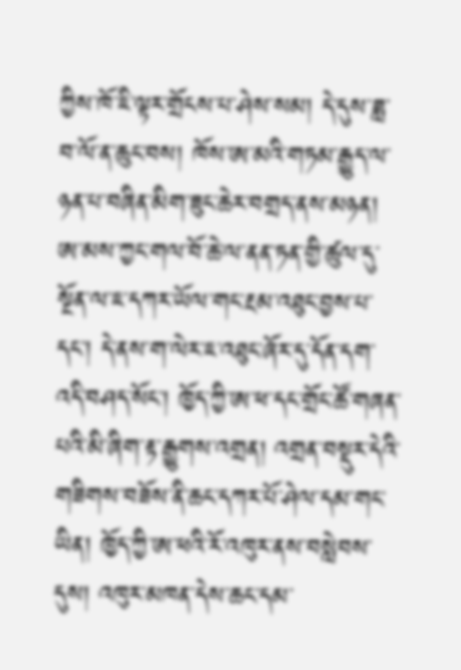ཀྱིས་ཁོ་ཇི་ལྟར་གྲོངས་པ་ཤེས་སམ། དེ་དུས་ཟླ་བ་ལོ་ན་ཆུང་བས། ཁོས་ཨ་མའི་གཏམ་རྒྱུད་ལ་ཉན་པ་བཞིན་མིག་ཟུང་ཆེར་བགྲད་ནས་མཉན། ཨ་མས་ཀྱང་གལ་བོ་ཆེ་ལ་ནན་ཏན་གྱི་ཚུལ་དུ་སྔོན་ལ་ཇ་དཀར་ཡོལ་གང་རྔམ་འཐུང་བྱས་པ་དང་། དེ་ནས་ག་ལེར་ཇ་འཐུང་ཞོར་དུ་དོན་དག་འདི་བཤད་སོང་། ཁྱོད་ཀྱི་ཨ་ཕ་དང་གྲོང་ཚོ་གཞན་པའི་མི་ཞིག་རྟ་རྒྱུགས་འགྲན། འགྲན་བསྡུར་དེའི་གཟིགས་བཟོས་ནི་ཆང་དཀར་པོ་ཤེལ་དམ་གང་ཡིན། ཁྱོད་ཀྱི་ཨ་ཕའི་རོ་འཁུར་ནས་བསླེབས་དུས། འཁུར་མཁན་དེས་ཆང་དམ་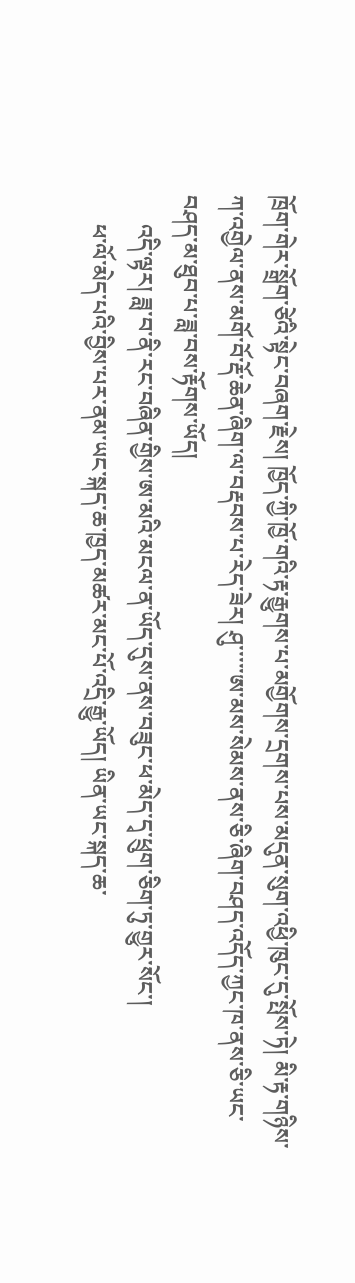ཁྲོག་གེར་སྒྲོག་ཙེའི་སྟེང་བཞག་རྗེས། ཁྱོད་ཀྱི་ཁྱོ་གའི་རྟ་རྒྱུགས་པ་མགྱོགས་དྲགས་པས་མདུན་སུག་འཕྱི་ཁུང་དུ་སྤོས་ཏེ། མི་རྟ་གཉིས་ཀ་འགྱེལ་ནས་མགོ་བོ་རྡོ་ཆེན་ཞིག་ལ་བརྡབས་པ་རེད་ཟེར། ཤུ་་་་་ཨ་མས་སེམས་ནས་ཅི་ཞིག་བཤད་འདོད་ཀྱང་ཁ་ནས་ཅི་ཡང་བཤད་མ་ཐུབ་པ་ཟླ་བས་རྟོགས་ཡོད།
     འདི་ལྟར། ཟླ་བ་ནི་རང་བཞིན་གྱིས་ཨ་མའི་མངལ་ན་ཡོད་དུས་ནས་བཟུང་ཕ་མེད་དྭ་ཕྲུག་ཅིག་ཏུ་གྱུར་སོང་།
     ཕ་ལོ་མེད་པའི་བྱིས་པར་ནམ་ཡང་སྐད་ཆ་ཁྱད་མཚར་མང་པོ་འདྲི་རྒྱུ་ཡོད། ཡིན་ཡང་སྐད་ཆ་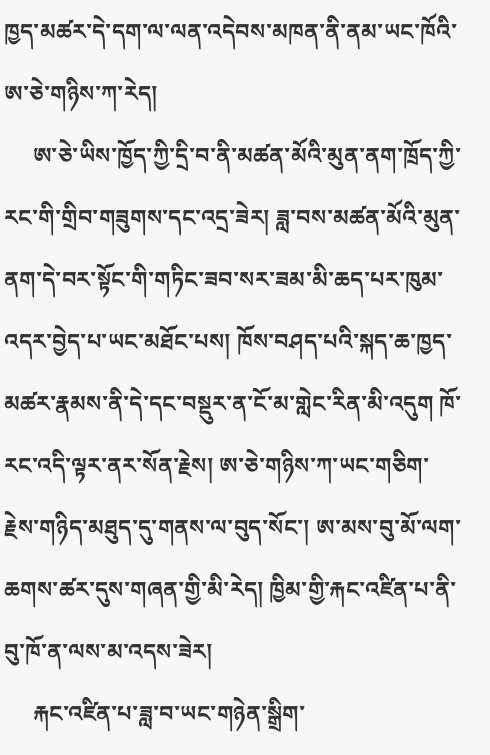ཁྱད་མཚར་དེ་དག་ལ་ལན་འདེབས་མཁན་ནི་ནམ་ཡང་ཁོའི་ཨ་ཅེ་གཉིས་ཀ་རེད།
     ཨ་ཅེ་ཡིས་ཁྱོད་ཀྱི་དྲི་བ་ནི་མཚན་མོའི་མུན་ནག་ཁྲོད་ཀྱི་རང་གི་གྲིབ་གཟུགས་དང་འདྲ་ཟེར། ཟླ་བས་མཚན་མོའི་མུན་ནག་དེ་བར་སྟོང་གི་གཏིང་ཟབ་སར་ཟམ་མི་ཆད་པར་ཁུམ་འདར་བྱེད་པ་ཡང་མཐོང་པས། ཁོས་བཤད་པའི་སྐད་ཆ་ཁྱད་མཚར་རྣམས་ནི་དེ་དང་བསྡུར་ན་ངོ་མ་གླེང་རིན་མི་འདུག ཁོ་རང་འདི་ལྟར་ནར་སོན་རྗེས། ཨ་ཅེ་གཉིས་ཀ་ཡང་གཅིག་རྗེས་གཉིད་མཐུད་དུ་གནས་ལ་བུད་སོང་། ཨ་མས་བུ་མོ་ལག་ཆགས་ཚར་དུས་གཞན་གྱི་མི་རེད། ཁྱིམ་གྱི་རྐང་འཛིན་པ་ནི་བུ་ཁོ་ན་ལས་མ་འདས་ཟེར།
     རྐང་འཛིན་པ་ཟླ་བ་ཡང་གཉེན་སྒྲིག་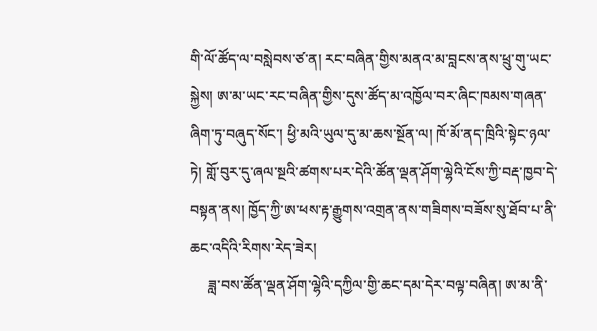གི་ལོ་ཚོད་ལ་བསླེབས་ཙ་ན། རང་བཞིན་གྱིས་མནའ་མ་བླངས་ནས་ཕྲུ་གུ་ཡང་སྐྱེས། ཨ་མ་ཡང་རང་བཞིན་གྱིས་དུས་ཚོད་མ་འཁྱོལ་བར་ཞིང་ཁམས་གཞན་ཞིག་ཏུ་བཞུད་སོང་། ཕྱི་མའི་ཡུལ་དུ་མ་ཆས་སྔོན་ལ། ཁོ་མོ་ནད་ཁྲིའི་སྟེང་ཉལ་ཏེ། གློ་བུར་དུ་ཞལ་སྔའི་ཚགས་པར་དེའི་ཚོན་ལྡན་ཤོག་ལྷེའི་ངོས་ཀྱི་བརྡ་ཁྱབ་དེ་བསྟན་ནས། ཁྱོད་ཀྱི་ཨ་ཕས་རྟ་རྒྱུགས་འགྲན་ནས་གཟིགས་བཟོས་སུ་ཐོབ་པ་ནི་ཆང་འདིའི་རིགས་རེད་ཟེར།
     ཟླ་བས་ཚོན་ལྡན་ཤོག་ལྷེའི་དཀྱིལ་གྱི་ཆང་དམ་དེར་བལྟ་བཞིན། ཨ་མ་ནི་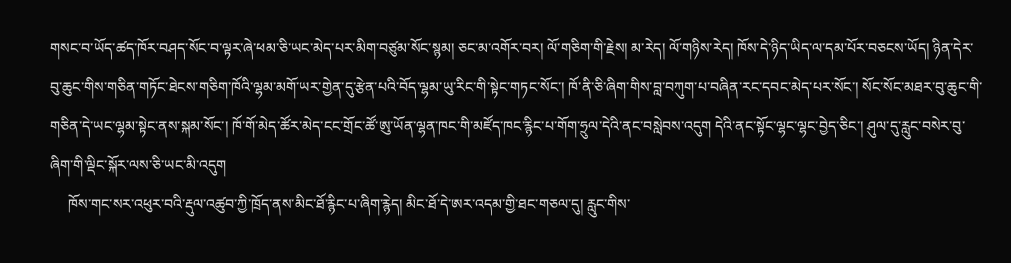གསང་བ་ཡོད་ཚད་ཁོར་བཤད་སོང་བ་ལྟར་ཞེ་ཕམ་ཅི་ཡང་མེད་པར་མིག་བཙུམ་སོང་སྙམ། ཅང་མ་འགོར་བར། ལོ་གཅིག་གི་རྗེས། མ་རེད། ལོ་གཉིས་རེད། ཁོས་དེ་ཉིད་ཡིད་ལ་དམ་པོར་བཅངས་ཡོད། ཉིན་དེར་བུ་ཆུང་གིས་གཅིན་གཏོང་ཐེངས་གཅིག་ཁོའི་ལྷམ་མགོ་ཡར་གྱེན་དུ་རྩེན་པའི་བོད་ལྷམ་ཡུ་རིང་གི་སྟེང་གཏང་སོང་། ཁོ་ནི་ཅི་ཞིག་གིས་བླ་བཀུག་པ་བཞིན་རང་དབང་མེད་པར་སོང་། སོང་སོང་མཐར་བུ་ཆུང་གི་གཅིན་དེ་ཡང་ལྷམ་སྟེང་ནས་སྐམ་སོང་། ཁོ་གོ་མེད་ཚོར་མེད་ངང་གྲོང་ཚོ་ཨུ་ཡོན་ལྷན་ཁང་གི་མཛོད་ཁང་རྙིང་པ་གོག་ཧྲུལ་དེའི་ནང་བསླེབས་འདུག དེའི་ནང་སྟོང་ལྷང་ལྷང་བྱེད་ཅིང་། ཤུལ་དུ་རླུང་བསེར་བུ་ཞིག་གི་ལྡིང་སྐོར་ལས་ཅི་ཡང་མི་འདུག
     ཁོས་གང་སར་འཕུར་བའི་རྡུལ་འཚུབ་ཀྱི་ཁྲོད་ནས་མིང་ཐོ་རྙིང་པ་ཞིག་རྙེད། མིང་ཐོ་དེ་ཨར་འདམ་གྱི་ཐང་གཅལ་དུ། རླུང་གིས་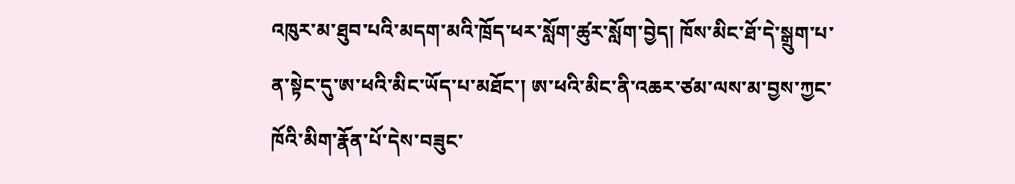འཁུར་མ་ཐུབ་པའི་མདག་མའི་ཁྲོད་ཕར་སློག་ཚུར་སློག་བྱེད། ཁོས་མིང་ཐོ་དེ་སྒྲུག་པ་ན་སྟེང་དུ་ཨ་ཕའི་མིང་ཡོད་པ་མཐོང་། ཨ་ཕའི་མིང་ནི་འཆར་ཙམ་ལས་མ་བྱས་ཀྱང་ཁོའི་མིག་རྣོན་པོ་དེས་བཟུང་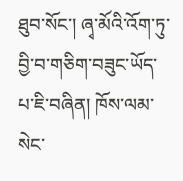ཐུབ་སོང་། ཞྭ་མོའི་འོག་ཏུ་བྱི་བ་གཅིག་བཟུང་ཡོད་པ་ཇི་བཞིན། ཁོས་ལམ་སེང་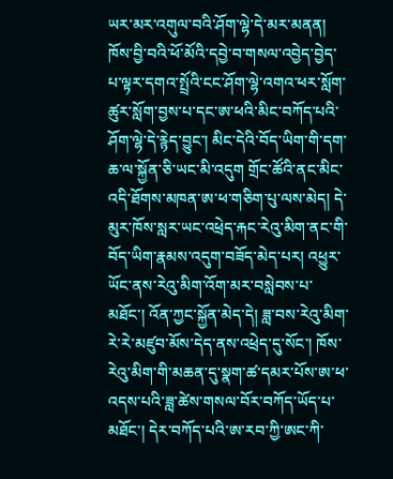ཡར་མར་འགུལ་བའི་ཤོག་ལྷེ་དེ་མར་མནན། ཁོས་བྱི་བའི་ཕོ་མོའི་དབྱེ་བ་གསལ་འབྱེད་བྱེད་པ་ལྟར་དགའ་སྤྲོའི་ངང་ཤོག་ལྷེ་འགའ་ཕར་སློག་ཚུར་སློག་བྱས་པ་དང་ཨ་ཕའི་མིང་བཀོད་པའི་ཤོག་ལྷེ་དེ་རྙེད་བྱུང་། མིང་དེའི་བོད་ཡིག་གི་དག་ཆ་ལ་སྐྱོན་ཅི་ཡང་མི་འདུག གྲོང་ཚོའི་ནང་མིང་འདི་ཐོགས་མཁན་ཨ་ཕ་གཅིག་པུ་ལས་མེད། དེ་མུར་ཁོས་སླར་ཡང་འཕྲེད་རྐང་རེའུ་མིག་ནང་གི་བོད་ཡིག་རྣམས་འདུག་བཟོད་མེད་པར། འཕྱུར་ཡོང་ནས་རེའུ་མིག་འོག་མར་བསླེབས་པ་མཐོང་། འོན་ཀྱང་སྐྱོན་མེད་དེ། ཟླ་བས་རེའུ་མིག་རེ་རེ་མཛུབ་མོས་དེད་ནས་འཕྲེད་དུ་སོང་། ཁོས་རེའུ་མིག་གི་མཆན་དུ་སྣག་ཚ་དམར་པོས་ཨ་ཕ་འདས་པའི་ཟླ་ཚེས་གསལ་བོར་བཀོད་ཡོད་པ་མཐོང་། དེར་བཀོད་པའི་ཨ་རབ་ཀྱི་ཨང་ཀི་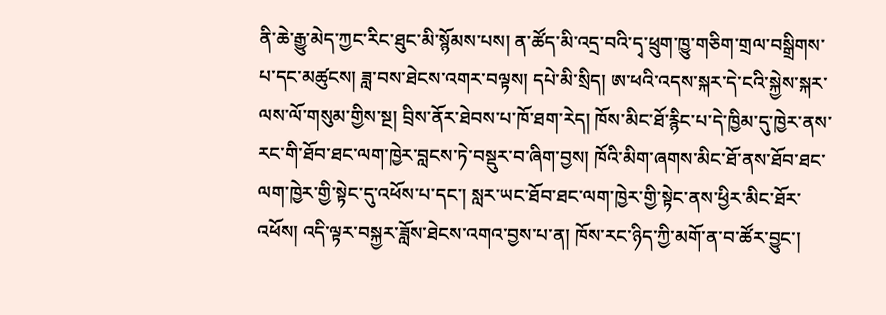ནི་ཆེ་རྒྱུ་མེད་ཀྱང་རིང་ཐུང་མི་སྙོམས་པས། ན་ཚོད་མི་འདྲ་བའི་དྭ་ཕྲུག་ཁྱུ་གཅིག་གྲལ་བསྒྲིགས་པ་དང་མཚུངས། ཟླ་བས་ཐེངས་འགར་བལྟས། དཔེ་མི་སྲིད། ཨ་ཕའི་འདས་སྐར་དེ་ངའི་སྐྱེས་སྐར་ལས་ལོ་གསུམ་གྱིས་སྔ། བྲིས་ནོར་ཐེབས་པ་ཁོ་ཐག་རེད། ཁོས་མིང་ཐོ་རྙིང་པ་དེ་ཁྱིམ་དུ་ཁྱེར་ནས་རང་གི་ཐོབ་ཐང་ལག་ཁྱེར་བླངས་ཏེ་བསྡུར་བ་ཞིག་བྱས། ཁོའི་མིག་ཞགས་མིང་ཐོ་ནས་ཐོབ་ཐང་ལག་ཁྱེར་གྱི་སྟེང་དུ་འཕོས་པ་དང་། སླར་ཡང་ཐོབ་ཐང་ལག་ཁྱེར་གྱི་སྟེང་ནས་ཕྱིར་མིང་ཐོར་འཕོས། འདི་ལྟར་བསྐྱར་ཟློས་ཐེངས་འགའ་བྱས་པ་ན། ཁོས་རང་ཉིད་ཀྱི་མགོ་ན་བ་ཚོར་བྱུང་།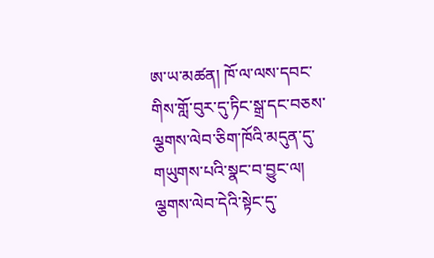ཨ་ཡ་མཚན། ཁོ་ལ་ལས་དབང་གིས་གློ་བུར་དུ་ཏིང་སྒྲ་དང་བཅས་ལྕགས་ལེབ་ཅིག་ཁོའི་མདུན་དུ་གཡུགས་པའི་སྣང་བ་བྱུང་ལ། ལྕགས་ལེབ་དེའི་སྟེང་དུ་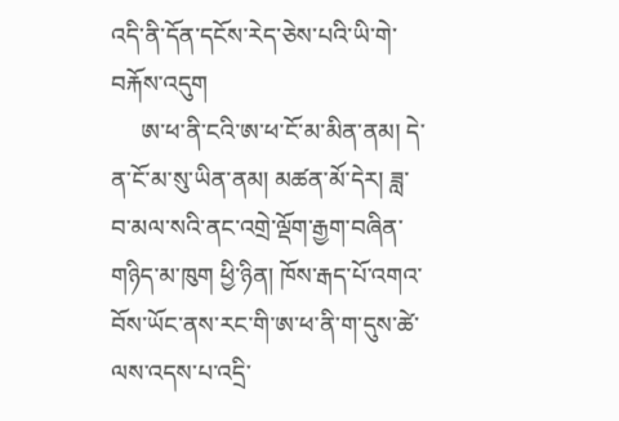འདི་ནི་དོན་དངོས་རེད་ཅེས་པའི་ཡི་གེ་བརྐོས་འདུག
     ཨ་ཕ་ནི་ངའི་ཨ་ཕ་ངོ་མ་མིན་ནམ། དེ་ན་ངོ་མ་སུ་ཡིན་ནམ། མཚན་མོ་དེར། ཟླ་བ་མལ་སའི་ནང་འགྲེ་ལྡོག་རྒྱག་བཞིན་གཉིད་མ་ཁུག ཕྱི་ཉིན། ཁོས་རྒད་པོ་འགའ་བོས་ཡོང་ནས་རང་གི་ཨ་ཕ་ནི་ག་དུས་ཚེ་ལས་འདས་པ་འདྲི་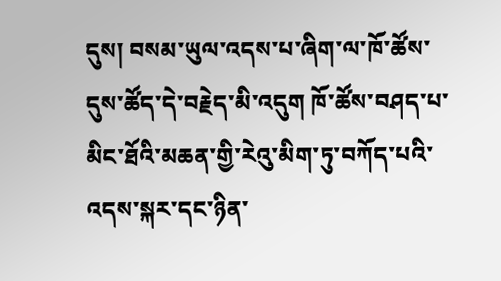དུས། བསམ་ཡུལ་འདས་པ་ཞིག་ལ་ཁོ་ཚོས་དུས་ཚོད་དེ་བརྗེད་མི་འདུག ཁོ་ཚོས་བཤད་པ་མིང་ཐོའི་མཆན་གྱི་རེའུ་མིག་ཏུ་བཀོད་པའི་འདས་སྐར་དང་ཉིན་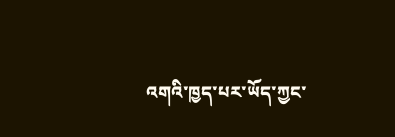འགའི་ཁྱད་པར་ཡོད་ཀྱང་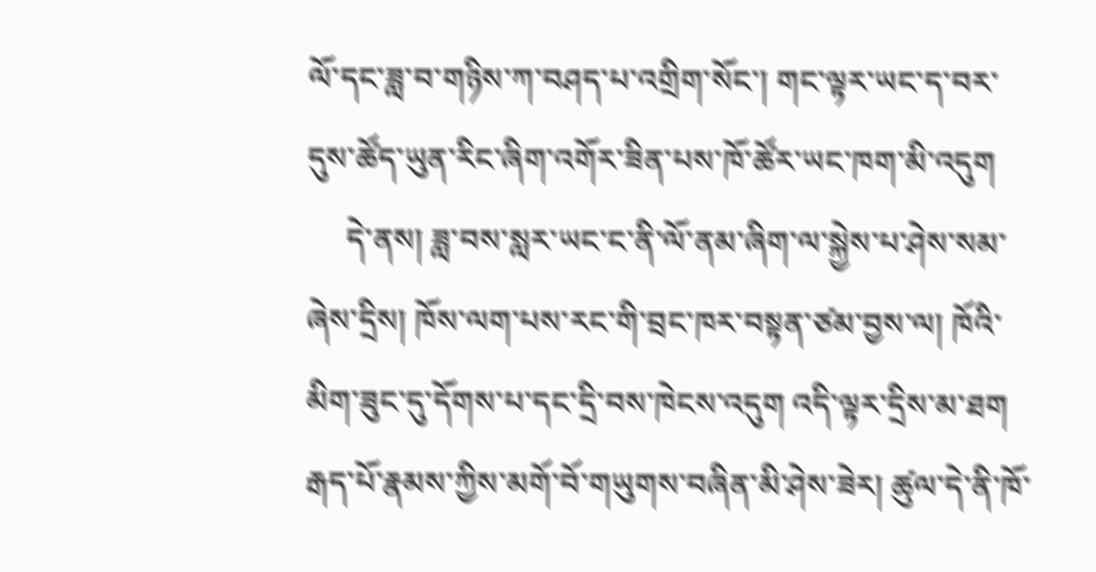ལོ་དང་ཟླ་བ་གཉིས་ཀ་བཤད་པ་འགྲིག་སོང་། གང་ལྟར་ཡང་ད་བར་དུས་ཚོད་ཡུན་རིང་ཞིག་འགོར་ཟིན་པས་ཁོ་ཚོར་ཡང་ཁག་མི་འདུག
     དེ་ནས། ཟླ་བས་སླར་ཡང་ང་ནི་ལོ་ནམ་ཞིག་ལ་སྐྱེས་པ་ཤེས་སམ་ཞེས་དྲིས། ཁོས་ལག་པས་རང་གི་བྲང་ཁར་བསྟན་ཙམ་བྱས་ལ། ཁོའི་མིག་ཟུང་དུ་དོགས་པ་དང་དྲི་བས་ཁེངས་འདུག འདི་ལྟར་དྲིས་མ་ཐག རྒད་པོ་རྣམས་ཀྱིས་མགོ་བོ་གཡུགས་བཞིན་མི་ཤེས་ཟེར། ཚུལ་དེ་ནི་ཁོ་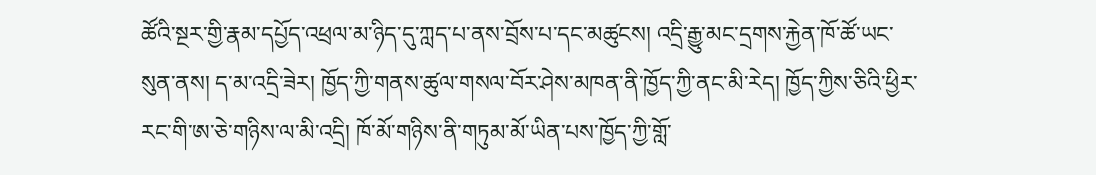ཚོའི་སྔར་གྱི་རྣམ་དཔྱོད་འཕྲལ་མ་ཉིད་དུ་ཀླད་པ་ནས་བྲོས་པ་དང་མཚུངས། འདྲི་རྒྱུ་མང་དྲགས་རྐྱེན་ཁོ་ཚོ་ཡང་སུན་ནས། ད་མ་འདྲི་ཟེར། ཁྱོད་ཀྱི་གནས་ཚུལ་གསལ་བོར་ཤེས་མཁན་ནི་ཁྱོད་ཀྱི་ནང་མི་རེད། ཁྱོད་ཀྱིས་ཅིའི་ཕྱིར་རང་གི་ཨ་ཅེ་གཉིས་ལ་མི་འདྲི། ཁོ་མོ་གཉིས་ནི་གཏུམ་མོ་ཡིན་པས་ཁྱོད་ཀྱི་གློ་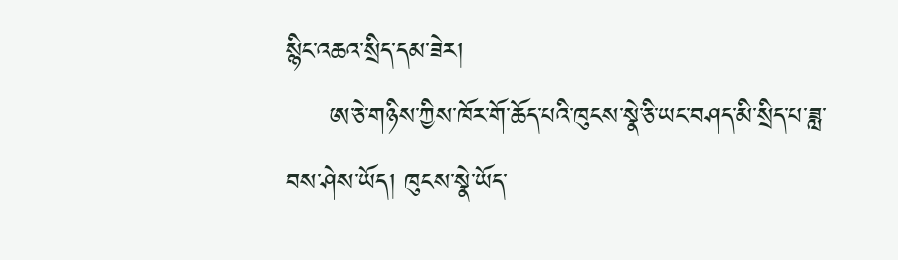སྙིང་འཆའ་སྲིད་དམ་ཟེར།
     ཨ་ཅེ་གཉིས་ཀྱིས་ཁོར་གོ་ཆོད་པའི་ཁུངས་སྣེ་ཅི་ཡང་བཤད་མི་སྲིད་པ་ཟླ་བས་ཤེས་ཡོད། ཁུངས་སྣེ་ཡོད་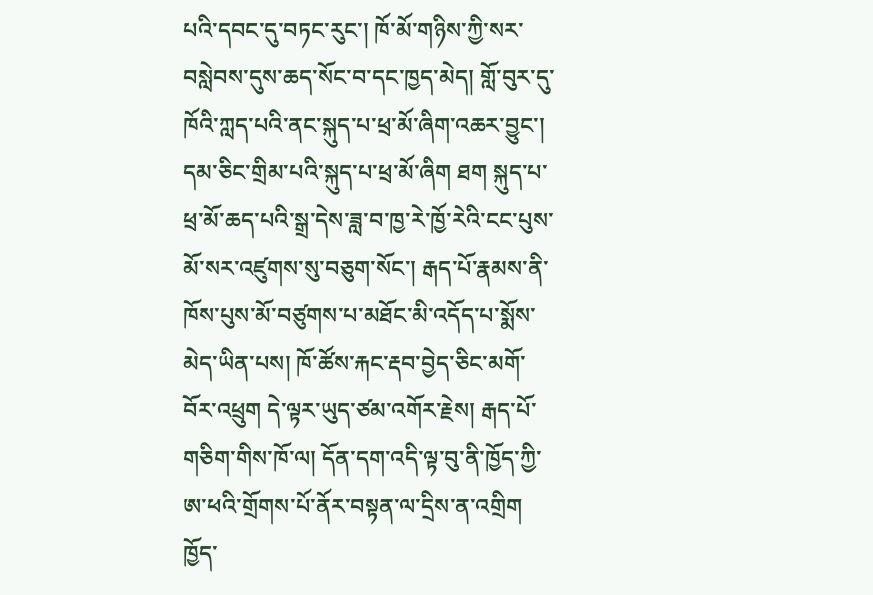པའི་དབང་དུ་བཏང་རུང་། ཁོ་མོ་གཉིས་ཀྱི་སར་བསླེབས་དུས་ཆད་སོང་བ་དང་ཁྱད་མེད། གློ་བུར་དུ་ཁོའི་ཀླད་པའི་ནང་སྐུད་པ་ཕྲ་མོ་ཞིག་འཆར་བྱུང་། དམ་ཅིང་གྲིམ་པའི་སྐུད་པ་ཕྲ་མོ་ཞིག ཐག སྐུད་པ་ཕྲ་མོ་ཆད་པའི་སྒྲ་དེས་ཟླ་བ་ཁྱ་རེ་ཁྱོ་རེའི་ངང་པུས་མོ་སར་འཛུགས་སུ་བཅུག་སོང་། རྒད་པོ་རྣམས་ནི་ཁོས་པུས་མོ་བཙུགས་པ་མཐོང་མི་འདོད་པ་སྨོས་མེད་ཡིན་པས། ཁོ་ཚོས་རྐང་རྡབ་བྱེད་ཅིང་མགོ་བོར་འཕྲུག དེ་ལྟར་ཡུད་ཙམ་འགོར་རྗེས། རྒད་པོ་གཅིག་གིས་ཁོ་ལ། དོན་དག་འདི་ལྟ་བུ་ནི་ཁྱོད་ཀྱི་ཨ་ཕའི་གྲོགས་པོ་ནོར་བསྟན་ལ་དྲིས་ན་འགྲིག ཁྱོད་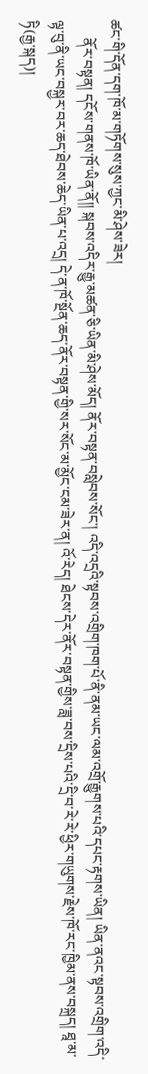ཚང་གི་དོན་དག་ཁོ་མ་གཏོགས་སུས་ཀྱང་མི་ཤེས་ཟེར།
     ནོར་བསྟན། དངོས་གནས་ཁོ་ཡིན་ནོ།། སྐབས་འདིར་རྒྱུ་མཚན་ཅི་ཡིན་མི་ཤེས་མོད། ནོར་བསྟན་བསླེབས་སོང་། འདི་འདྲའི་སྟབས་འགྲིག་ཁག་པོ་ནི་ནམ་ཡང་ལམ་འགྲོ་རྒྱུགས་པའི་དཔང་རྟགས་ཡིན། ཡིན་ནའང་སྟབས་འགྲིག་འདི་ལྟ་བུ་ནི་ཡང་བསྐྱར་བར་ཆད་ཐེབས་ཆེད་ཡིན་པ་འདྲ། དེ་ན་ཁོ་སྔོན་ཆད་ནོར་བསྟན་གྱི་སར་སོང་མ་མྱོང་ངམ་ཟེར་ན། འོ་རེད། ཐེངས་དེར་ནོར་བསྟན་གྱིས་ཟླ་བས་དྲིས་པའི་དྲི་བ་རེ་རེ་ཕྱིར་གཡུགས་རྗེས་ཁོ་རང་ཁྱིམ་ནས་བསྐྲད། ཐཱ་མ་ཏི(རྒྱ་སྐད)།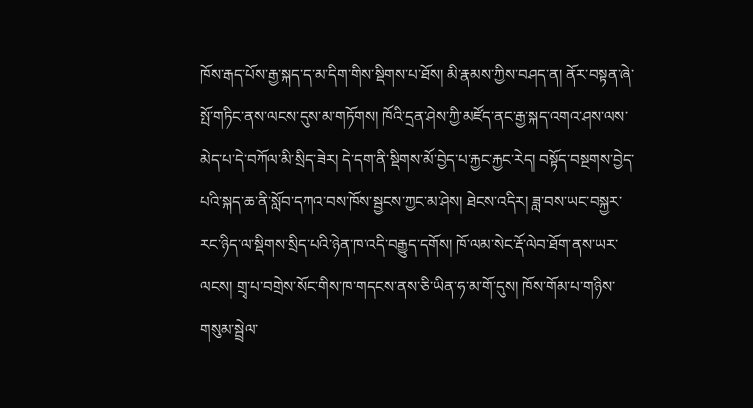ཁོས་རྒད་པོས་རྒྱ་སྐད་ད་མ་དིག་གིས་སྡིགས་པ་ཐོས། མི་རྣམས་ཀྱིས་བཤད་ན། ནོར་བསྟན་ཞེ་སྤོ་གཏིང་ནས་ལངས་དུས་མ་གཏོགས། ཁོའི་དྲན་ཤེས་ཀྱི་མཛོད་ནང་རྒྱ་སྐད་འགའ་ཤས་ལས་མེད་པ་དེ་བཀོལ་མི་སྲིད་ཟེར། དེ་དག་ནི་སྡིགས་མོ་བྱེད་པ་རྐྱང་རྐྱང་རེད། བསྟོད་བསྔགས་བྱེད་པའི་སྐད་ཆ་ནི་སློབ་དཀའ་བས་ཁོས་སྦྱངས་ཀྱང་མ་ཤེས། ཐེངས་འདིར། ཟླ་བས་ཡང་བསྐྱར་རང་ཉིད་ལ་སྡིགས་སྲིད་པའི་ཉེན་ཁ་འདི་བརྒྱུད་དགོས། ཁོ་ལམ་སེང་རྡོ་ལེབ་ཐོག་ནས་ཡར་ལངས། གྲྭ་པ་བགྲེས་སོང་གིས་ཁ་གདངས་ནས་ཅི་ཡིན་ཧ་མ་གོ་དུས། ཁོས་གོམ་པ་གཉིས་གསུམ་སྦྲེལ་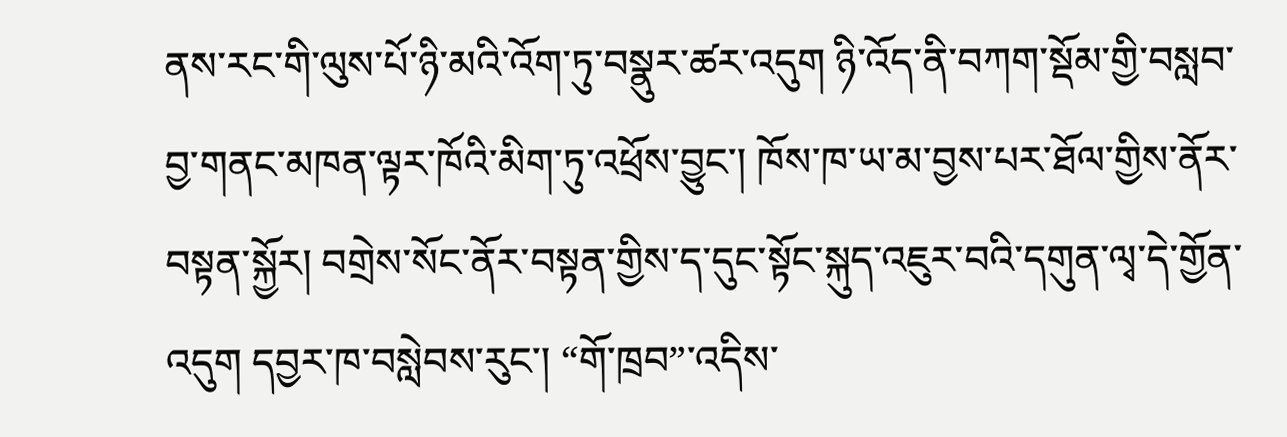ནས་རང་གི་ལུས་པོ་ཉི་མའི་འོག་ཏུ་བསྣུར་ཚར་འདུག ཉི་འོད་ནི་བཀག་སྡོམ་གྱི་བསླབ་བྱ་གནང་མཁན་ལྟར་ཁོའི་མིག་ཏུ་འཕྲོས་བྱུང་། ཁོས་ཁ་ཡ་མ་བྱས་པར་ཐོལ་གྱིས་ནོར་བསྟན་སྐྱོར། བགྲེས་སོང་ནོར་བསྟན་གྱིས་ད་དུང་སྟོང་སྐུད་འཇུར་བའི་དགུན་ལྭ་དེ་གྱོན་འདུག དབྱར་ཁ་བསླེབས་རུང་། “གོ་ཁྲབ”་འདིས་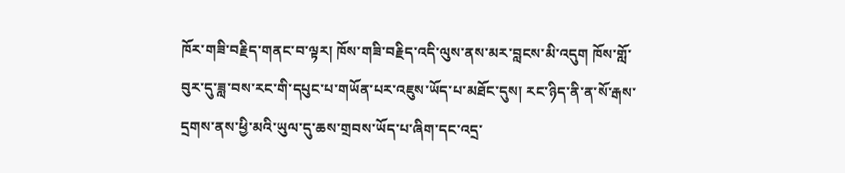ཁོར་གཟི་བརྗིད་གནང་བ་ལྟར། ཁོས་གཟི་བརྗིད་འདི་ལུས་ནས་མར་བླངས་མི་འདུག ཁོས་གློ་བུར་དུ་ཟླ་བས་རང་གི་དཔུང་པ་གཡོན་པར་འཇུས་ཡོད་པ་མཐོང་དུས། རང་ཉིད་ནི་ན་སོ་རྒས་དྲགས་ནས་ཕྱི་མའི་ཡུལ་དུ་ཆས་གྲབས་ཡོད་པ་ཞིག་དང་འདྲ་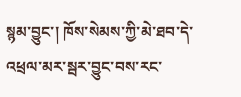སྙམ་བྱུང་། ཁོས་སེམས་ཀྱི་མེ་ཐབ་དེ་འཕྲལ་མར་སྦར་བྱུང་བས་རང་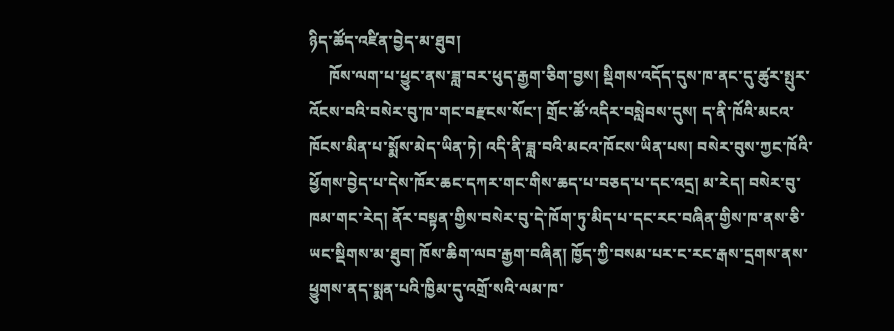ཉིད་ཚོད་འཛིན་བྱེད་མ་ཐུབ།
     ཁོས་ལག་པ་ཕྱུང་ནས་ཟླ་བར་ཕུད་རྒྱག་ཅིག་བྱས། སྡིགས་འདོད་དུས་ཁ་ནང་དུ་ཚུར་སྤུར་འོངས་བའི་བསེར་བུ་ཁ་གང་བརྫངས་སོང་། གྲོང་ཚོ་འདིར་བསླེབས་དུས། ད་ནི་ཁོའི་མངའ་ཁོངས་མིན་པ་སྨོས་མེད་ཡིན་ཏེ། འདི་ནི་ཟླ་བའི་མངའ་ཁོངས་ཡིན་པས། བསེར་བུས་ཀྱང་ཁོའི་ཕྱོགས་བྱེད་པ་དེས་ཁོར་ཆང་དཀར་གང་གིས་ཆད་པ་བཅད་པ་དང་འདྲ། མ་རེད། བསེར་བུ་ཁམ་གང་རེད། ནོར་བསྟན་གྱིས་བསེར་བུ་དེ་ཁོག་ཏུ་མིད་པ་དང་རང་བཞིན་གྱིས་ཁ་ནས་ཅི་ཡང་སྡིགས་མ་ཐུབ། ཁོས་ཆིག་ལབ་རྒྱག་བཞིན། ཁྱོད་ཀྱི་བསམ་པར་ང་རང་རྒས་དྲགས་ནས་ཕྱུགས་ནད་སྨན་པའི་ཁྱིམ་དུ་འགྲོ་སའི་ལམ་ཁ་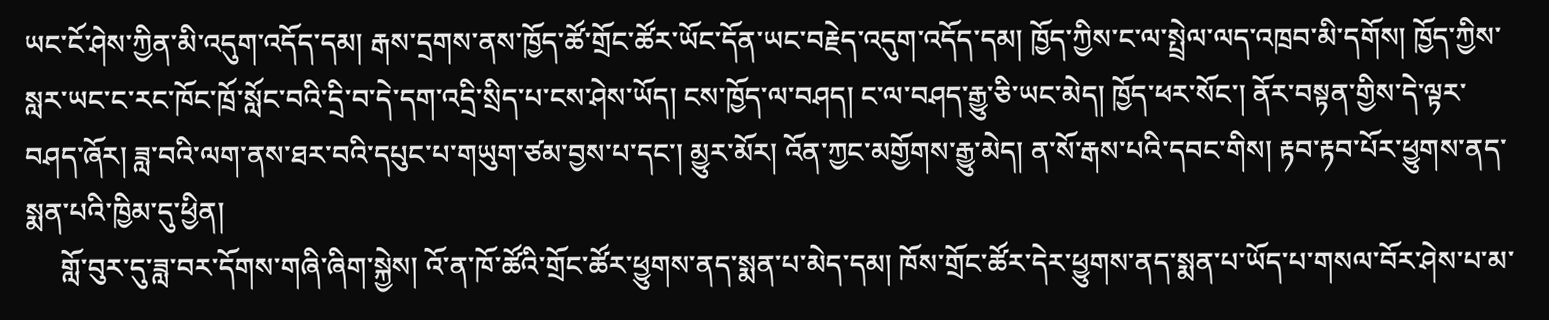ཡང་ངོ་ཤེས་ཀྱིན་མི་འདུག་འདོད་དམ། རྒས་དྲགས་ནས་ཁྱོད་ཚོ་གྲོང་ཚོར་ཡོང་དོན་ཡང་བརྗེད་འདུག་འདོད་དམ། ཁྱོད་ཀྱིས་ང་ལ་སྤྲེལ་ལད་འཁྲབ་མི་དགོས། ཁྱོད་ཀྱིས་སླར་ཡང་ང་རང་ཁོང་ཁྲོ་སློང་བའི་དྲི་བ་དེ་དག་འདྲི་སྲིད་པ་ངས་ཤེས་ཡོད། ངས་ཁྱོད་ལ་བཤད། ང་ལ་བཤད་རྒྱུ་ཅི་ཡང་མེད། ཁྱོད་ཕར་སོང་། ནོར་བསྟན་གྱིས་དེ་ལྟར་བཤད་ཞོར། ཟླ་བའི་ལག་ནས་ཐར་བའི་དཔུང་པ་གཡུག་ཙམ་བྱས་པ་དང་། མྱུར་མོར། འོན་ཀྱང་མགྱོགས་རྒྱུ་མེད། ན་སོ་རྒས་པའི་དབང་གིས། རྟབ་རྟབ་པོར་ཕྱུགས་ནད་སྨན་པའི་ཁྱིམ་དུ་ཕྱིན།
     གློ་བུར་དུ་ཟླ་བར་དོགས་གཞི་ཞིག་སྐྱེས། འོ་ན་ཁོ་ཚོའི་གྲོང་ཚོར་ཕྱུགས་ནད་སྨན་པ་མེད་དམ། ཁོས་གྲོང་ཚོར་དེར་ཕྱུགས་ནད་སྨན་པ་ཡོད་པ་གསལ་བོར་ཤེས་པ་མ་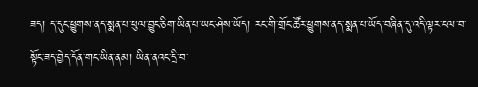ཟད། ད་དུང་ཕྱུགས་ནད་སྨན་པ་ཕུལ་བྱུང་ཅིག་ཡིན་པ་ཡང་ཤེས་ཡོད། རང་གི་གྲོང་ཚོར་ཕྱུགས་ནད་སྨན་པ་ཡོད་བཞིན་དུ་འདི་ལྟར་ངལ་བ་སྟོང་ཟད་བྱེད་དོན་གང་ཡིན་ནམ། ཡིན་ནའང་དྲི་བ་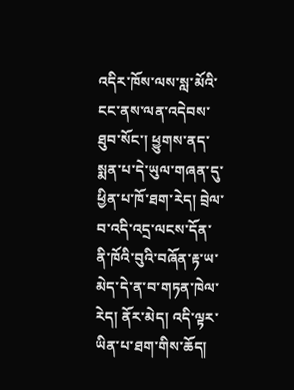འདིར་ཁོས་ལས་སླ་མོའི་ངང་ནས་ལན་འདེབས་ཐུབ་སོང་། ཕྱུགས་ནད་སྨན་པ་དེ་ཡུལ་གཞན་དུ་ཕྱིན་པ་ཁོ་ཐག་རེད། བྲེལ་བ་འདི་འདྲ་ལངས་དོན་ནི་ཁོའི་བུའི་བཞོན་རྟ་ཡ་མེད་དེ་ན་བ་གཏན་ཁེལ་རེད། ནོར་མེད། འདི་ལྟར་ཡིན་པ་ཐག་གིས་ཆོད།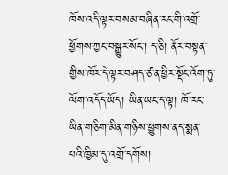ཁོས་འདི་ལྟར་བསམ་བཞིན་རང་གི་འགྲོ་ཕྱོགས་ཀྱང་བསྒྱུར་སོང་། ད་ཅི། ནོར་བསྟན་གྱིས་ཁོར་དེ་ལྟར་བཤད་ཙ་ན་ཕྱིར་སྡོང་འོག་ཏུ་ལོག་འདོད་ཡོད། ཡིན་ཡང་ད་ལྟ། ཁོ་རང་ཡིན་གཅིག་མིན་གཉིས་ཕྱུགས་ནད་སྨན་པའི་ཁྱིམ་དུ་འགྲོ་དགོས།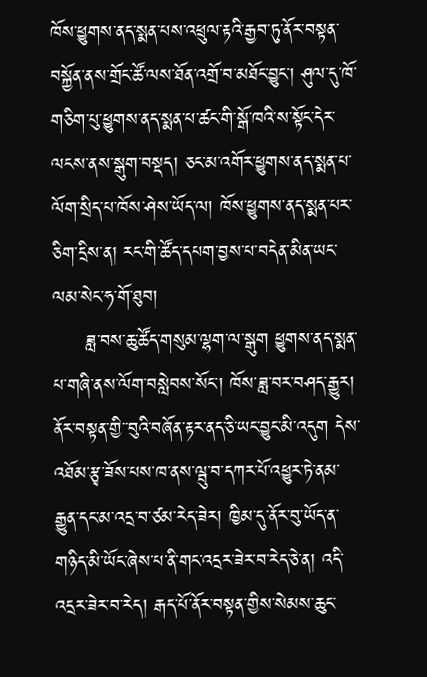ཁོས་ཕྱུགས་ནད་སྨན་པས་འཕྲུལ་རྟའི་རྒྱབ་ཏུ་ནོར་བསྟན་བསྐྱོན་ནས་གྲོང་ཚོ་ལས་ཐོན་འགྲོ་བ་མཐོང་བྱུང་། ཤུལ་དུ་ཁོ་གཅིག་པུ་ཕྱུགས་ནད་སྨན་པ་ཚང་གི་སྒོ་ཁའི་ས་སྟོང་དེར་ལངས་ནས་སྒུག་བསྡད། ཅང་མ་འགོར་ཕྱུགས་ནད་སྨན་པ་ལོག་སྲིད་པ་ཁོས་ཤེས་ཡོད་ལ། ཁོས་ཕྱུགས་ནད་སྨན་པར་ཅིག་དྲིས་ན། རང་གི་ཚོད་དཔག་བྱས་པ་བདེན་མིན་ཡང་ལམ་སེང་ཧ་གོ་ཐུབ།
     ཟླ་བས་ཆུ་ཚོད་གསུམ་ལྷག་ལ་སྒུག ཕྱུགས་ནད་སྨན་པ་གཞི་ནས་ལོག་བསླེབས་སོང་། ཁོས་ཟླ་བར་བཤད་རྒྱུར། ནོར་བསྟན་གྱི་་བུའི་བཞོན་རྟར་ནད་ཅི་ཡང་བྱུང་མི་འདུག དེས་འཐོམ་རྩྭ་ཟོས་པས་ཁ་ནས་ལྦུ་བ་དཀར་པོ་འཕྱུར་ཏེ་ནམ་རྒྱུན་དང་མ་འདྲ་བ་ཙམ་རེད་ཟེར། ཁྱིམ་དུ་ནོར་བུ་ཡོད་ན་གཉིད་མི་ཡོང་ཞེས་པ་ནི་གང་འདྲར་ཟེར་བ་རེད་ཅེ་ན། འདི་འདྲར་ཟེར་བ་རེད། རྒད་པོ་ནོར་བསྟན་གྱིས་སེམས་ཆུང་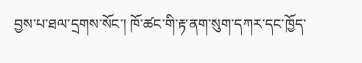བྱས་པ་ཐལ་དྲགས་སོང་། ཁོ་ཚང་གི་རྟ་ནག་སུག་དཀར་དང་ཁྱོད་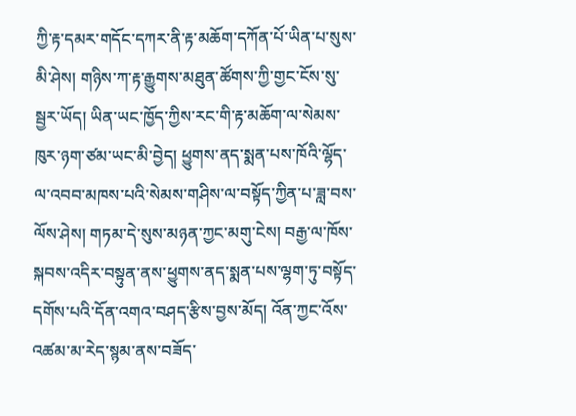ཀྱི་རྟ་དམར་གདོང་དཀར་ནི་རྟ་མཆོག་དཀོན་པོ་ཡིན་པ་སུས་མི་ཤེས། གཉིས་ཀ་རྟ་རྒྱུགས་མཐུན་ཚོགས་ཀྱི་གྱང་ངོས་སུ་སྦྱར་ཡོད། ཡིན་ཡང་ཁྱོད་ཀྱིས་རང་གི་རྟ་མཆོག་ལ་སེམས་ཁུར་ཉག་ཙམ་ཡང་མི་བྱེད། ཕྱུགས་ནད་སྨན་པས་ཁོའི་ལྷོད་ལ་འབབ་མཁས་པའི་སེམས་གཤིས་ལ་བསྟོད་ཀྱིན་པ་ཟླ་བས་ལོས་ཤེས། གཏམ་དེ་སུས་མཉན་ཀྱང་མགུ་ངེས། བརྒྱ་ལ་ཁོས་སྐབས་འདིར་བསྟུན་ནས་ཕྱུགས་ནད་སྨན་པས་ལྷག་ཏུ་བསྟོད་དགོས་པའི་དོན་འགའ་བཤད་རྩིས་བྱས་མོད། འོན་ཀྱང་འོས་འཚམ་མ་རེད་སྙམ་ནས་བཟོད་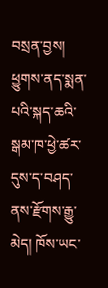བསྲན་བྱས། ཕྱུགས་ནད་སྨན་པའི་སྐད་ཆའི་སྒམ་ཁ་ཕྱེ་ཚར་དུས་ད་བཤད་ནས་རྫོགས་རྒྱུ་མེད། ཁོས་ཡང་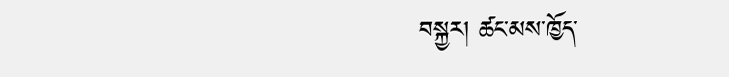བསྐྱར། ཚང་མས་ཁྱོད་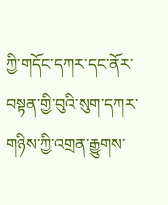ཀྱི་གདོང་དཀར་དང་ནོར་བསྟན་གྱི་བུའི་སུག་དཀར་གཉིས་ཀྱི་འགྲན་རྒྱུགས་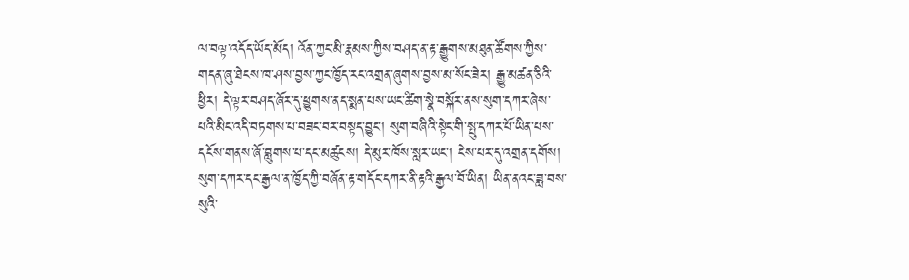ལ་བལྟ་འདོད་ཡོད་མོད། འོན་ཀྱང་མི་རྣམས་ཀྱིས་བཤད་ན་རྟ་རྒྱུགས་མཐུན་ཚོགས་ཀྱིས་གདན་ཞུ་ཐེངས་ཁ་ཤས་བྱས་ཀྱང་ཁྱོད་རང་འགྲན་ཞུགས་བྱས་མ་སོང་ཟེར། རྒྱུ་མཚན་ཅིའི་ཕྱིར། དེ་ལྟར་བཤད་ཞོར་དུ་ཕྱུགས་ནད་སྨན་པས་ཡང་ཚིག་སྣེ་བསྐོར་ནས་སུག་དཀར་ཞེས་པའི་མིང་འདི་བཏགས་པ་བཟང་བར་བསྟད་བྱུང་། སུག་བཞིའི་སྟེང་གི་སྤུ་དཀར་པོ་ཡིན་པས་དངོས་གནས་ཞོ་བླུགས་པ་དང་མཚུངས། དེ་མུར་ཁོས་སླར་ཡང་། ངེས་པར་དུ་འགྲན་དགོས། སུག་དཀར་དང་རྒྱལ་ན་ཁྱོད་ཀྱི་བཞོན་རྟ་གདོང་དཀར་ནི་རྟའི་རྒྱལ་བོ་ཡིན། ཡིན་ནའང་ཟླ་བས་སུའི་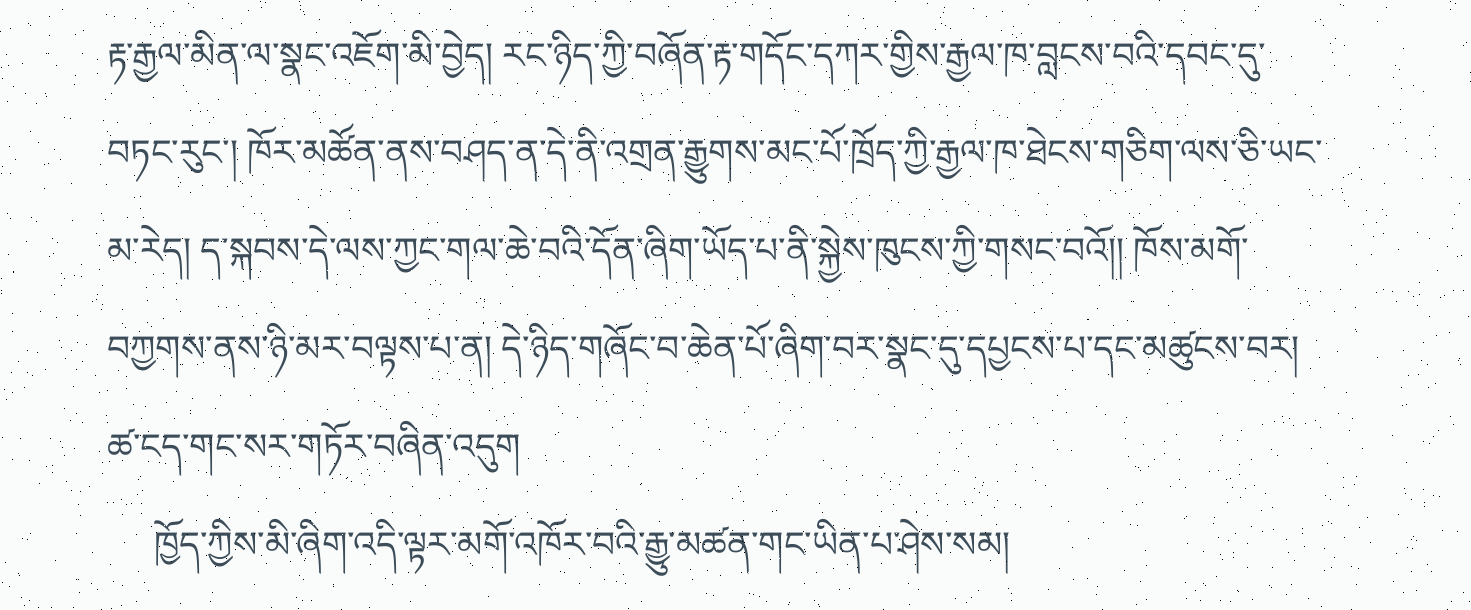རྟ་རྒྱལ་མིན་ལ་སྣང་འཇོག་མི་བྱེད། རང་ཉིད་ཀྱི་བཞོན་རྟ་གདོང་དཀར་གྱིས་རྒྱལ་ཁ་བླངས་བའི་དབང་དུ་བཏང་རུང་། ཁོར་མཚོན་ནས་བཤད་ན་དེ་ནི་འགྲན་རྒྱུགས་མང་པོ་ཁྲོད་ཀྱི་རྒྱལ་ཁ་ཐེངས་གཅིག་ལས་ཅི་ཡང་མ་རེད། ད་སྐབས་དེ་ལས་ཀྱང་གལ་ཆེ་བའི་དོན་ཞིག་ཡོད་པ་ནི་སྐྱེས་ཁུངས་ཀྱི་གསང་བའོ།། ཁོས་མགོ་བཀྱགས་ནས་ཉི་མར་བལྟས་པ་ན། དེ་ཉིད་གཞོང་བ་ཆེན་པོ་ཞིག་བར་སྣང་དུ་དཔྱངས་པ་དང་མཚུངས་བར། ཚ་ངད་གང་སར་གཏོར་བཞིན་འདུག
     ཁྱོད་ཀྱིས་མི་ཞིག་འདི་ལྟར་མགོ་འཁོར་བའི་རྒྱུ་མཚན་གང་ཡིན་པ་ཤེས་སམ།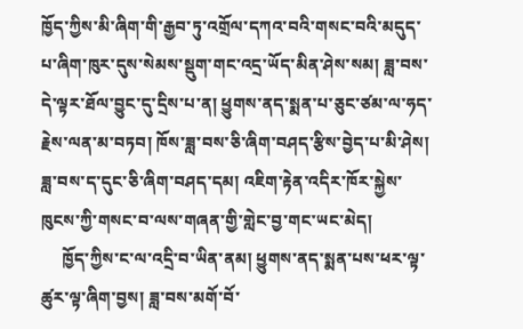ཁྱོད་ཀྱིས་མི་ཞིག་གི་རྒྱབ་ཏུ་འགྲོལ་དཀའ་བའི་གསང་བའི་མདུད་པ་ཞིག་ཁུར་དུས་སེམས་སྡུག་གང་འདྲ་ཡོད་མིན་ཤེས་སམ། ཟླ་བས་དེ་ལྟར་ཐོལ་བྱུང་དུ་དྲིས་པ་ན། ཕྱུགས་ནད་སྨན་པ་ཅུང་ཙམ་ལ་ཧད་རྗེས་ལན་མ་བཏབ། ཁོས་ཟླ་བས་ཅི་ཞིག་བཤད་རྩིས་བྱེད་པ་མི་ཤེས། ཟླ་བས་ད་དུང་ཅི་ཞིག་བཤད་དམ། འཇིག་རྟེན་འདིར་ཁོར་སྐྱེས་ཁུངས་ཀྱི་གསང་བ་ལས་གཞན་གྱི་གླེང་བྱ་གང་ཡང་མེད།
     ཁྱོད་ཀྱིས་ང་ལ་འདྲི་བ་ཡིན་ནམ། ཕྱུགས་ནད་སྨན་པས་ཕར་ལྟ་ཚུར་ལྟ་ཞིག་བྱས། ཟླ་བས་མགོ་བོ་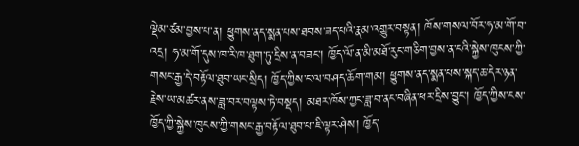ལྡེམ་ཙམ་བྱས་པ་ན། ཕྱུགས་ནད་སྨན་པས་ཐབས་ཟད་པའི་རྣམ་འགྱུར་བསྟན། ཁོས་གསལ་བོར་ཧ་མ་གོ་བ་འདྲ། ཧ་མ་གོ་དུས་ཁ་རི་ཁ་ཐུག་ཏུ་དྲིས་ན་བཟང་། ཁྱོད་ལོ་ན་མི་མཐོ་རུང་གཅིག་བྱས་ན་ངའི་སྐྱེས་ཁུངས་ཀྱི་གསང་རྒྱ་དེ་བརྟོལ་ཐུབ་ཡང་སྲིད། ཁྱོད་ཀྱིས་ང་ལ་བཤད་ཆོག་གམ། ཕྱུགས་ནད་སྨན་པས་སྐད་ཆ་དེར་ཉན་རྗེས་ཡ་མཚར་ནས་ཟླ་བར་བལྟས་ཏེ་བསྡད། མཐར་ཁོས་ཀྱང་ཟླ་བ་ནང་བཞིན་ཕར་དྲིས་བྱུང་། ཁྱོད་ཀྱིས་ངས་ཁྱོད་ཀྱི་སྐྱེས་ཁུངས་ཀྱི་གསང་རྒྱ་བརྟོལ་ཐུབ་པ་ཇི་ལྟར་ཤེས། ཁྱོད་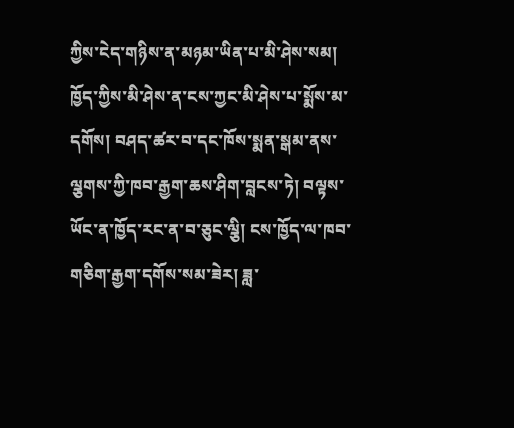ཀྱིས་ངེད་གཉིས་ན་མཉམ་ཡིན་པ་མི་ཤེས་སམ། ཁྱོད་ཀྱིས་མི་ཤེས་ན་ངས་ཀྱང་མི་ཤེས་པ་སྨོས་མ་དགོས། བཤད་ཚར་བ་དང་ཁོས་སྨན་སྒམ་ནས་ལྕགས་ཀྱི་ཁབ་རྒྱག་ཆས་ཤིག་བླངས་ཏེ། བལྟས་ཡོང་ན་ཁྱོད་རང་ན་བ་ཅུང་ལྕི། ངས་ཁྱོད་ལ་ཁབ་གཅིག་རྒྱག་དགོས་སམ་ཟེར། ཟླ་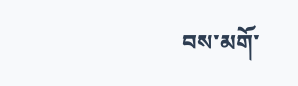བས་མགོ་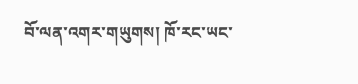བོ་ལན་འགར་གཡུགས། ཁོ་རང་ཡང་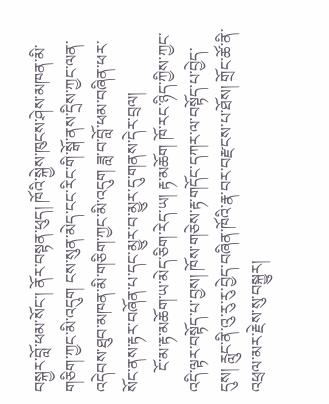བསྐྱར་བློ་ཕམ་སོང་། ནོར་བསྟན་ཕུད། ཁོའི་སྐྱེས་ཁུངས་ཤེས་མཁན་མི་གཅིག་ཀྱང་མི་འདུག ངས་སུན་མེད་ངང་རིང་གི་སྒོ་ནས་དྲིས་ཀྱང་ལན་འདེབས་ཐུབ་མཁན་མི་གཅིག་ཀྱང་མི་འདུག ཟླ་བ་བློ་ཕམ་བཞིན་ཕར་སོང་ནས་རྟར་བཞོན་པ་དང་མྱུར་བ་མྱུར་དུ་གནས་དེར་བྲལ།
     ངོ་མ་རྟ་མཆོག་ཡ་མེད་ཅིག་རེད་ཡ། རྟ་མཆོག ཁོ་རང་ཉིད་ཀྱིས་ཀྱང་འདི་ལྟར་བསྟོད་པ་བྱས། ཁོས་གཅེས་རྟ་གདོང་དཀར་ལ་བསྟོད་པ་བྱེད་དུས། རླུང་ནི་འུ་རུ་རུ་བྱེད་བཞིན་ཁོའི་རྣ་བར་བརྫངས་པ་ཐོས། གྲོང་ཚོ་ནི་འཕྲལ་མར་རྗེས་སུ་བསྐྱུར།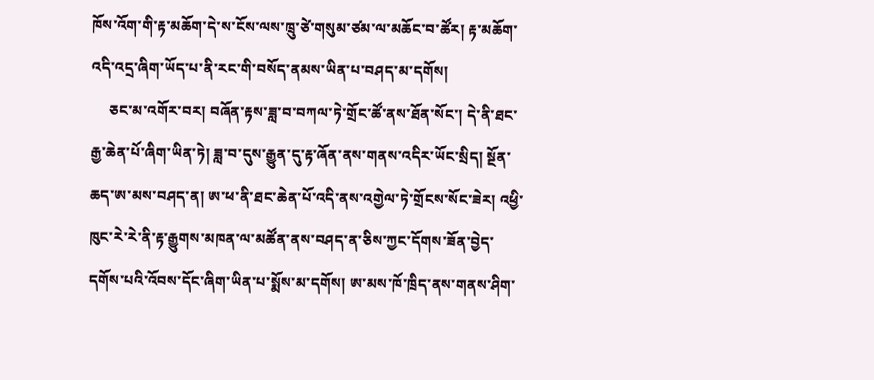ཁོས་འོག་གི་རྟ་མཆོག་དེ་ས་ངོས་ལས་ཁྲུ་ཙེ་གསུམ་ཙམ་ལ་མཆོང་བ་ཚོར། རྟ་མཆོག་འདི་འདྲ་ཞིག་ཡོད་པ་ནི་རང་གི་བསོད་ནམས་ཡིན་པ་བཤད་མ་དགོས།
     ཅང་མ་འགོར་བར། བཞོན་རྟས་ཟླ་བ་བཀལ་ཏེ་གྲོང་ཚོ་ནས་ཐོན་སོང་། དེ་ནི་ཐང་རྒྱ་ཆེན་པོ་ཞིག་ཡིན་ཏེ། ཟླ་བ་དུས་རྒྱུན་དུ་རྟ་ཞོན་ནས་གནས་འདིར་ཡོང་སྲིད། སྔོན་ཆད་ཨ་མས་བཤད་ན། ཨ་ཕ་ནི་ཐང་ཆེན་པོ་འདི་ནས་འགྱེལ་ཏེ་གྲོངས་སོང་ཟེར། འཕྱི་ཁུང་རེ་རེ་ནི་རྟ་རྒྱུགས་མཁན་ལ་མཚོན་ནས་བཤད་ན་ཅིས་ཀྱང་དོགས་ཟོན་བྱེད་དགོས་པའི་འོབས་དོང་ཞིག་ཡིན་པ་སྨོས་མ་དགོས། ཨ་མས་ཁོ་ཁྲིད་ནས་གནས་ཤིག་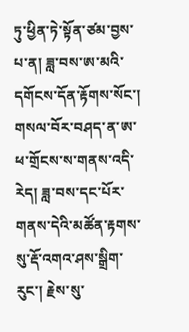ཏུ་ཕྱིན་ཏེ་སྟོན་ཙམ་བྱས་པ་ན། ཟླ་བས་ཨ་མའི་དགོངས་དོན་རྟོགས་སོང་། གསལ་བོར་བཤད་ན་ཨ་ཕ་གྲོངས་ས་གནས་འདི་རེད། ཟླ་བས་དང་པོར་གནས་དེའི་མཚོན་རྟགས་སུ་རྡོ་འགའ་ཤས་སྒྲིག་རུང་། རྗེས་སུ་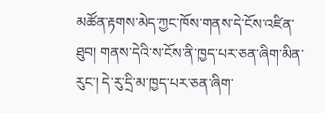མཚོན་རྟགས་མེད་ཀྱང་ཁོས་གནས་དེ་ངོས་འཛིན་ཐུབ། གནས་དེའི་ས་ངོས་ནི་ཁྱད་པར་ཅན་ཞིག་མིན་རུང་། དེ་རུ་དྲི་མ་ཁྱད་པར་ཅན་ཞིག་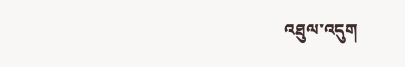འཐུལ་འདུག